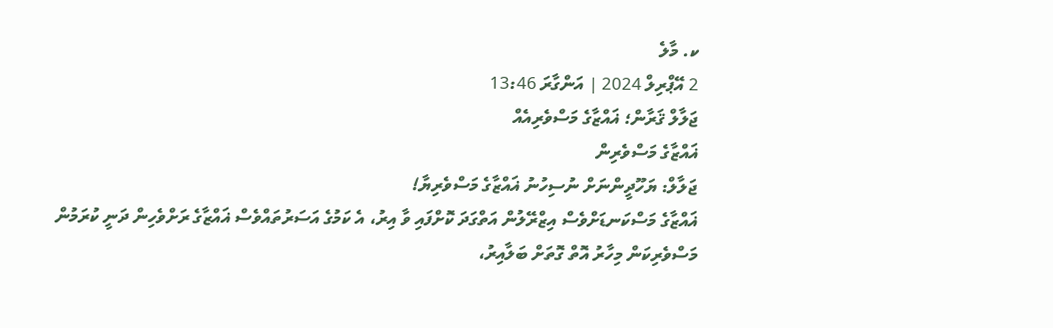ކ. މާލެ
2 އޭޕްރިލް 2024 | އަންގާރަ 13:46
ޖަލާލް ޤަރާން؛ ޣައްޒާގެ މަސްވެރިއެއް
ޣައްޒާގެ މަސްވެރިން
ޖަލާލް: ޔަހޫދީންނަށް ނުސިހުނު ޣައްޒާގެ މަސްވެރިޔާ!
ޣައްޒާގެ މަސްކަނޑަށްވެސް އިޒްރޭލުން އަތްގަދަ ކޮށްފައި ވާ އިރު، އެ ކަމުގެ އަސަރުތައްވެސް ޣައްޒާގެ ރަށްވެހިން ދަނީ ކުރަމުން
މަސްވެރިކަން މިހާރު އޮތް ގޮތަށް ބަލާއިރު،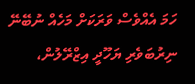ހަމަ އެއްވެސް ވަރަކަށް މަހެއް ނުބޭނޭ
ނިރުބަވެރި ޔަހޫދީ އިޒްރޭލުން،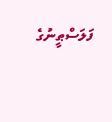ފަލަސްޠީނުގެ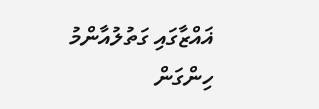ޣައްޒާގައި ގަތުލުއާންމު ހިންގަން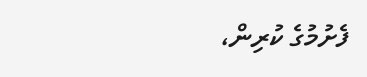ފެށުމުގެ ކުރިން،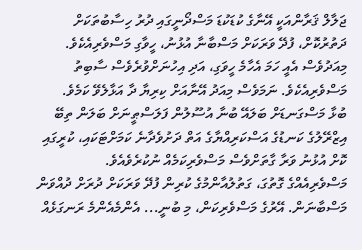ޖަލާލް ޤަރާންއަކީ އޭނާގެ ކުޑަކުޑަ މަސްދޯނީގައި ދުރު ހިސާބުތަކަށް ދަތުރުކޮށް، ފުދޭ ވަރަކަށް މަސްބާނާ އުޅުނު، ހީވާގި މަސްވެރިއެކެވެ. މިއަދުވެސް އެއީ ހަމަ އެހާމެ ހީވަގި، އަދި އިހުނަށްވުރެވެސް ސާބިތު މަސްވެރިއެކެވެ. ނަމަވެސް މިއަދު އޭނާއަށް ކިރިޔާ ދާ އަޅާލެވޭ ކަމެވެ.
ބުޅާ މަސްގަނޑަށް ބަލައޭ ބުނާ އުސޫލުން ފަލަސްޠީނަށް ބަލަން ތިބޭ އިޒްރޭލުގެ ކަނޑުގެ އަސްކަރިއްޔާގެ އަތް ދަށުވެދާނެ ކަމަށްޓަކައި، ކުރީގައި ކޮށް އުޅުނު ވަރާ ގާތަށްވެސް މަސްވެރިކަމެއް ނުކުރެވެއެވެ.
މަސްވެރިއެއްގެ ގޮތުގަ، ގަތުލުއާންމުގެ ކުރިން ފުދޭ ވަރަކަށް ދުރަށް ދުއްވަން މަސްބާނަން. އޭރުގެ މަސްވެރިކަން، މި ބުނީ... އެންމެއެންމެ ރަނގަޅެއް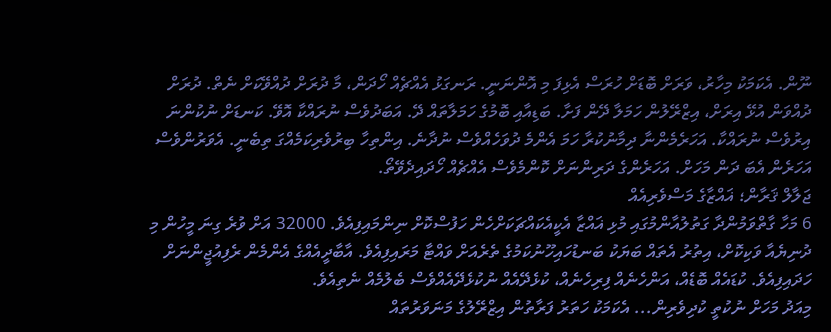ނޫން. އެކަމަކު މިހާރު، ވަރަށް ބޮޑަށް ހުރަސް އެޅިފަ މި އޮންނަނީ. ރަނގަޅު އެއްޗެއް ހޯދަން، މާ ދުރަށް ދުއްވޭކަށް ނެތް. ދުރަށް ދުއްވަން އުޅޭ އިރަށް، އިޒްރޭލުން ހަމަލާ ދޭން ފަށާ. ބަޑިއާއި ބޮމުގެ ހަމަލާތައް ދޭ. އަބަދުވެސް ނުރައްކާ އޮވޭ. ކަނޑަށް ނުކުންނަ އިރުވެސް ނުރައްކާ. އަހަރެމެންނާ ދިމާނުކުރާ ހަމަ އެންމެ ދުވަހެއްވެސް ނުދާނެ. އިންތިހާ ބިރުވެރިކަމެއްގަ ތިބެނީ. އެވަރުންވެސް އަހަރެން އެބަ ދަން މަހަށް. އަހަރެންގެ ދަރިންނަށް ކޮންމެވެސް އެއްޗެއް ހޯދައިދެވޭތޯ.
ޖަލާލް ޤަރާން؛ ޣައްޒާގެ މަސްވެރިއެއް
6 މަހާ ގާތްވަމުންދާ ގަތުލުއާންމުގައި މުޅި ޣައްޒާ އެކީއެކައްޗަކަށްހެން ހަފުސްކޮށް ނިންމައިފިއެވެ. 32000 އަށް ވުރެ ގިނަ މީހުން މި ދުނިޔެއާ ވަކިކޮށް، އިތުރު އެތައް ބަޔަކު ބަނޑުހައިހޫނުކަމުގެ ތެރެއަށް ވައްޓާ މަރައިފިއެވެ. އާބާދީއެއްގެ އެންމެން ރެފިއުޖީންނަށް ހަދައިފިއެވެ. ކުޑައެއް ބޮޑެއް، އަންހެނެއް ފިރިހެނެއް، ކުޅެދޭއެއް ނުކުޅެދޭއެއްވެސް ބެލުމެއް ނެތިއެވެ.
މިއަދު މަހަށް ނުކުތީ ކުދިވެރިން... އެކަމަކު ހަތަރު ފަރާތުން އިޒްރޭލުގެ މަނަވަރުތައް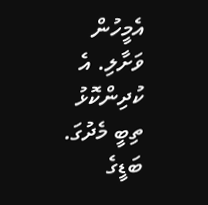އެމީހުން ވަށާލި. އެ ކުދިންކޮޅު ތިބީ މެދުގަ. ބަޑީގެ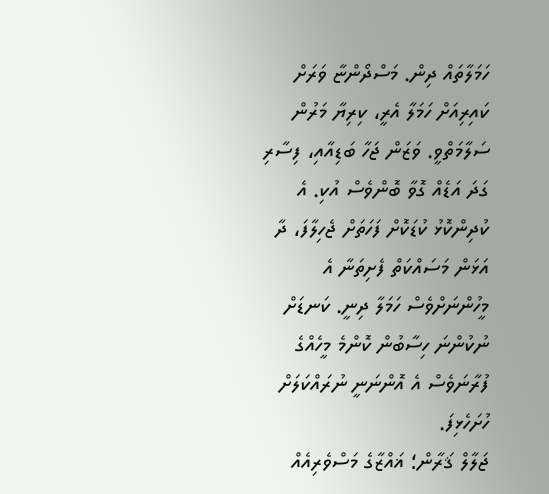ހަމަލާތައް ދިން. މަސްދޯންޏާ ވަރަށް ކައިރިއަށް ހަމަލާ އެރީ، ކިރިޔާ މަރުން ސަލާމަތްވީ. ވަޒަން ޖަހާ ބަޑިއާއި، ފިސާރި ގަދަ އަޑެއް ގޮވާ ބޮންވެސް އުކި. އެ ކުދިންކޮޅު ކުޑަކޮށް ފަހަތަށް ޖެހިލާފަ، ދާ އަޅަން މަސައްކަތް ފެށިތަނާ އެ މީހުންނަށްވެސް ހަމަލާ ދިނީ. ކަނޑަށް ނުކުންނަ ހިސާބުން ކޮންމެ މީހެއްގެ ފުރާނަވެސް އެ އޮންނަނީ ނުރައްކަލަށް ހުށަހެޅިފަ.
ޖަލާލް ޤަރާން؛ ޣައްޒާގެ މަސްވެރިއެއް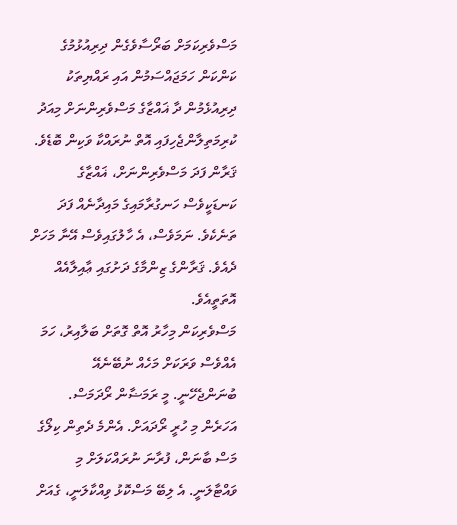މަސްވެރިކަމަށް ބަރޯސާވެގެން ދިރިއުޅުމުގެ ކަންކަން ހަމަޖައްސަމުން އައި ރައްޔިތަކު ދިރިއުޅެމުން ދާ ޣައްޒާގެ މަސްވެރިންނަށް މިއަދު ކުރިމަތިލާންޖެހިފައި އޮތް ނުރައްކާ ވަކިން ބޮޑެވެ. ޤަރާން ފަދަ މަސްވެރިންނަށް، ޣައްޒާގެ ކަނޑަކީވެސް ހަނގުރާމައިގެ މައިދާނެއް ފަދަ ތަނެކެވެ. ނަމަވެސް، އެ ހާލުގައިވެސް އޭނާ މަހަށް ދެއެވެ. ޤަރާންގެ ޒިންމާގެ ދަށުގައި ޢާއިލާއެއް އޮތަތީއެވެ.
މަސްވެރިކަން މިހާރު އޮތް ގޮތަށް ބަލާއިރު، ހަމަ އެއްވެސް ވަރަކަށް މަހެއް ނުބޭނެއޭ ބުނަންޖެހޭނީ. މީ ރަމަޟާން ރޯދަމަސް. އަހަރެން މި ހުރީ ރޯދައަށް. އެންމެ ދެތިން ކިލޯގެ މަސް ބާނަން، ފުރާނަ ނުރައްކަލަށް މި ވައްޓާލަނީ. އެ ލިބޭ މަސްކޮޅު ވިއްކާލަނީ، ގެއަށް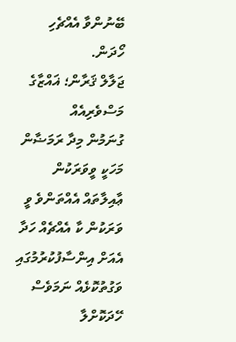ބޭނުންވާ އެއްޗެހި ހޯދަން.
ޖަލާލް ޤަރާން؛ ޣައްޒާގެ މަސްވެރިއެއް
ގުނަމުން މިދާ ރަމަޟާން މަހަކީ ވީވަރަކުން ޢާއިލާތައް އެއްތަންވެ ވީ ވަރަކުން ކާ އެއްޗެއް ހަދާ އެއަށް އިންސާފުކުރުމުގައި ވަގުތުކޮޅެއް ނަމަވެސް ހޭދަކޮށްލާ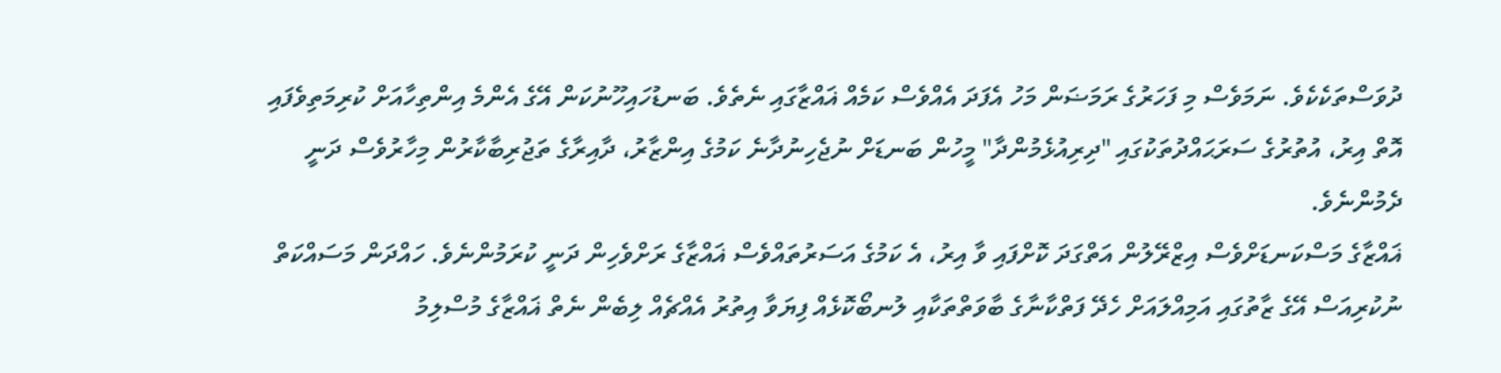ދުވަސްތަކެކެވެ. ނަމަވެސް މި ފަހަރުގެ ރަމަޟަން މަހު އެފަދަ އެއްވެސް ކަމެއް ޣައްޒާގައި ނެތެވެ. ބަނޑުހައިހޫނުކަން އޭގެ އެންމެ އިންތިހާއަށް ކުރިމަތިވެފައި އޮތް އިރު، އުތުރުގެ ސަރަޙައްދުތަކުގައި "ދިރިއުޅެމުންދާ" މީހުން ބަނޑަށް ނުޖެހިނުދާނެ ކަމުގެ އިންޒާރު، ދާއިރާގެ ތަޖުރިބާކާރުން މިހާރުވެސް ދަނީ ދެމުންނެވެ.
ޣައްޒާގެ މަސްކަނޑަށްވެސް އިޒްރޭލުން އަތްގަދަ ކޮށްފައި ވާ އިރު، އެ ކަމުގެ އަސަރުތައްވެސް ޣައްޒާގެ ރަށްވެހިން ދަނީ ކުރަމުންނެވެ. ހައްދަން މަސައްކަތް ނުކުރިއަސް އޭގެ ޒާތުގައި އަމިއްލައަށް ހެދޭ ފަތްކާނާގެ ބާވަތްތަކާއި ލުނބޯކޮޅެއް ފިޔަވާ އިތުރު އެއްޗެއް ލިބެން ނެތް ޣައްޒާގެ މުސްލިމު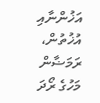އަޚުންނާއި އުޚުތުން، ރަމަޟާން މަހުގެ ރޯދަ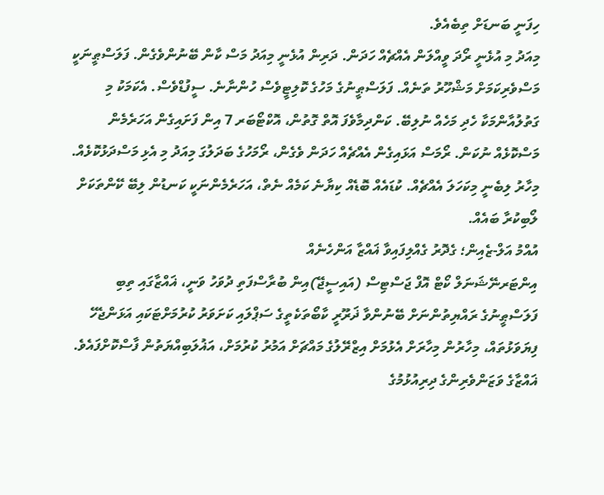ހިފަނީ ބަނޑަށް ތިބެއެވެ.
މިއަދު މި އުޅެނީ ރޯދަ ވީއްލަން އެއްޗެއް ހަދަން. ދަރިން އުޅެނީ މިއަދު މަސް ކާން ބޭނުންވެގެން. ފަލަސްޠީނަކީ މަސްވެރިކަމަށް މަޝްހޫރު ތަނެއް. ފަލަސްޠީނުގެ މަހުގެ ކޮލިޓީވެސް ހުންނާނެ. ސީފުޑްވެސް. އެކަމަކު މި ގަތުލުއާންމަކާ ހެދި މަހެއް ނުލިބޭ. ކަންދިމާވެފަ އޮތް ގޮތުން، އޮކްޓޯބަރ 7 އިން ފަށައިގެން އަހަރެމެން މަސްކޮޅެއް ނުކަން. ރޯމަސް އަޅައިގެން އެއްޗެއް ހަދަން ވެގެން، ރޯމަހުގެ ބަދަލުގަ މިއަދު މި އެޅި މަސްދަޅުކޮޅެއް. މިހާރު ލިބެނީ މިކަހަލަ އެއްޗެއް. ކުޑައެއް ބޮޑެއް ކިޔާނެ ކަމެއް ނެތް، އަހަރެމެންނަކީ ކަނޑުން ލިބޭ ކޭންތަކަށް ލޯބިކުރާ ބައެއް.
އުއްމު އަލް-ޒެއިން؛ ގެދޮރު ގެއްލިފައިވާ ޣައްޒާ އަންހެނެއް
އިންޓަރނޭޝަނަލް ކޯޓް އޮފް ޖަސްޓިސް (އައިސީޖޭ)އިން ބުރާސްފަތި ދުވަހު ވަނީ، ޣައްޒާގައި ތިބި ފަލަސްޠީނުގެ ރައްޔިތުންނަށް ބޭނުންވާ ޛަރޫރީ ކާބޯތަކެތީގެ ސަޕްލައި ކަށަވަރު ކުރުމަށްޓަކައި އަޅަންޖެހޭ ފިޔަވަޅުތައް، މިހާރުން މިހާރަށް އެޅުމަށް އިޒްރޭލުގެ މައްޗަށް އަމުރު ކުރުމަށް، އަޣުލަބިއްޔަތުން ފާސްކޮށްފައެވެ. ޣައްޒާގެ ވަޒަންވެރިންގެ ދިރިއުޅުމުގެ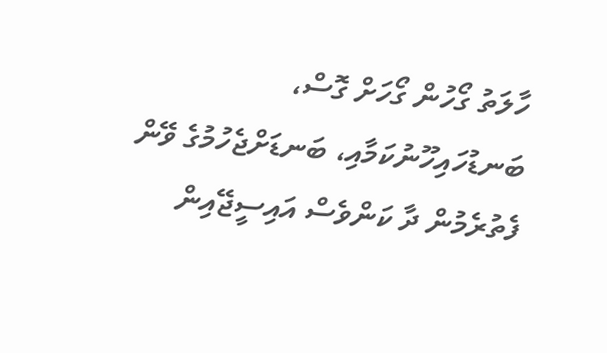ހާލަތު ގޯހުން ގޯހަށް ގޮސް، ބަނޑުހައިހޫނުކަމާއި، ބަނޑަށްޖެހުމުގެ ވޭން ފެތުރެމުން ދާ ކަންވެސް އައިސީޖޭއިން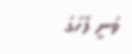ވަނީ ފާހަގަ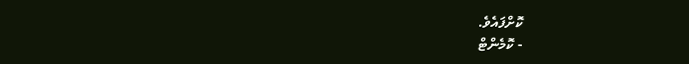ކޮށްފައެވެ.
- ކޮމެންޓް